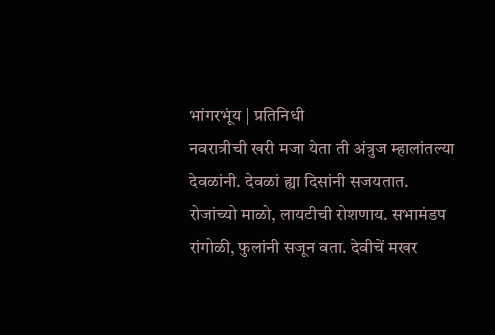भांगरभूंय | प्रतिनिधी
नवरात्रीची खरी मजा येता ती अंत्रुज म्हालांतल्या देवळांनी. देवळां ह्या दिसांनी सजयतात. रोजांच्यो माळो, लायटीची रोशणाय. सभामंडप रांगोळी, फुलांनी सजून वता. देवीचें मखर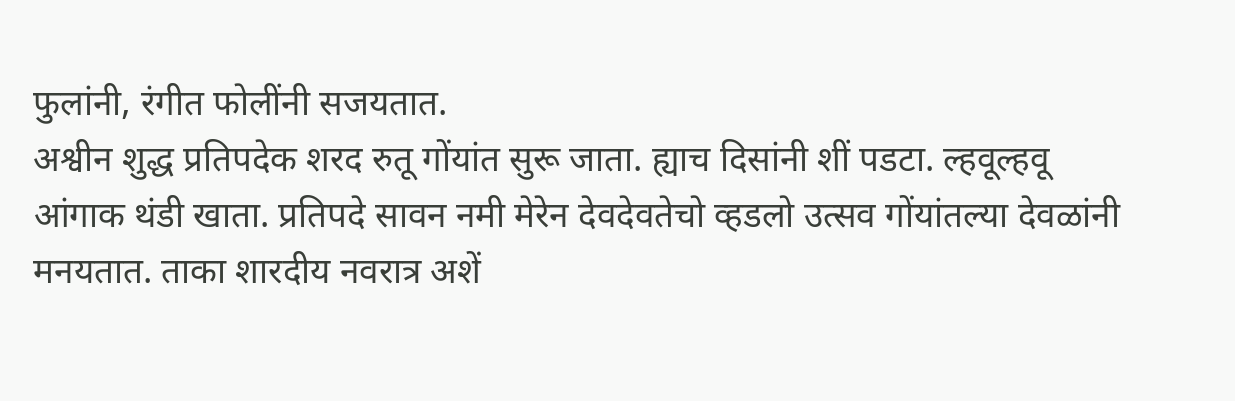फुलांनी, रंगीत फोलींनी सजयतात.
अश्वीन शुद्ध प्रतिपदेक शरद रुतू गोंयांत सुरू जाता. ह्याच दिसांनी शीं पडटा. ल्हवूल्हवू आंगाक थंडी खाता. प्रतिपदे सावन नमी मेरेन देवदेवतेचो व्हडलो उत्सव गोंयांतल्या देवळांनी मनयतात. ताका शारदीय नवरात्र अशें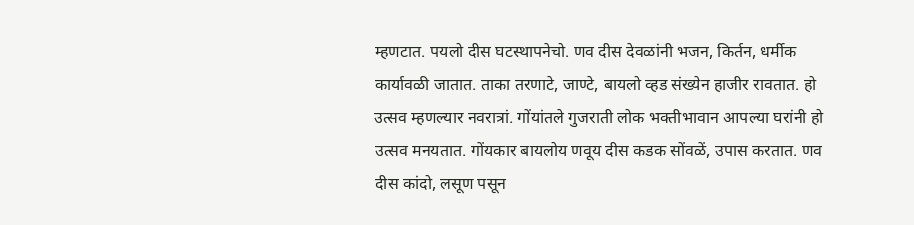म्हणटात. पयलो दीस घटस्थापनेचो. णव दीस देवळांनी भजन, किर्तन, धर्मीक कार्यावळी जातात. ताका तरणाटे, जाण्टे, बायलो व्हड संख्येन हाजीर रावतात. हो उत्सव म्हणल्यार नवरात्रां. गोंयांतले गुजराती लोक भक्तीभावान आपल्या घरांनी हो उत्सव मनयतात. गोंयकार बायलोय णवूय दीस कडक सोंवळें, उपास करतात. णव दीस कांदो, लसूण पसून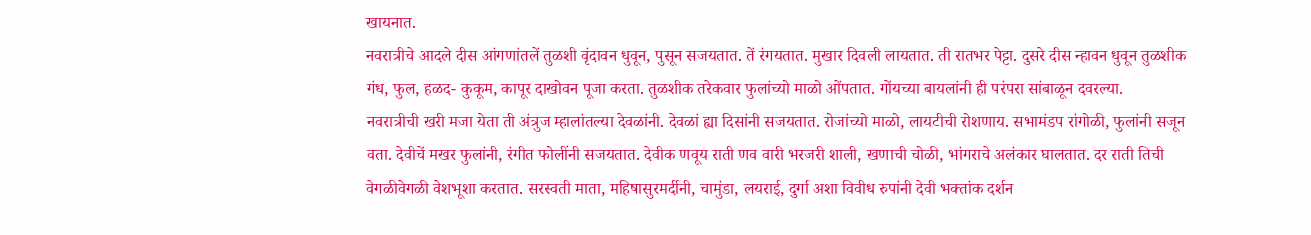खायनात.
नवरात्रीचे आदले दीस आंगणांतलें तुळशी वृंदावन धुवून, पुसून सजयतात. तें रंगयतात. मुखार दिवली लायतात. ती रातभर पेट्टा. दुसरे दीस न्हावन धुवून तुळशीक गंध, फुल, हळद- कुकूम, कापूर दाखोवन पूजा करता. तुळशीक तरेकवार फुलांच्यो माळो ओंपतात. गोंयच्या बायलांनी ही परंपरा सांबाळून दवरल्या.
नवरात्रीची खरी मजा येता ती अंत्रुज म्हालांतल्या देवळांनी. देवळां ह्या दिसांनी सजयतात. रोजांच्यो माळो, लायटीची रोशणाय. सभामंडप रांगोळी, फुलांनी सजून वता. देवीचें मखर फुलांनी, रंगीत फोलींनी सजयतात. देवीक णवूय राती णव वारी भरजरी शाली, खणाची चोळी, भांगराचे अलंकार घालतात. दर राती तिची वेगळीवेगळी वेशभूशा करतात. सरस्वती माता, महिषासुरमर्दीनी, चामुंडा, लयराई, दुर्गा अशा विवीध रुपांनी देवी भक्तांक दर्शन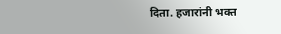दिता. हजारांनी भक्त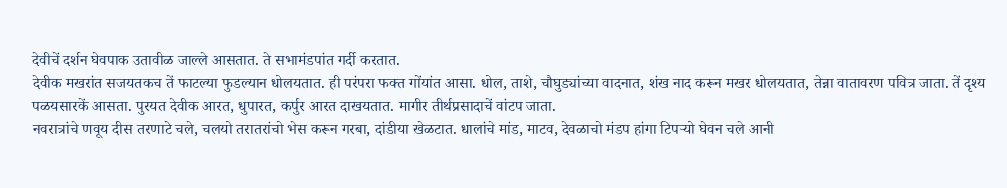देवीचें दर्शन घेवपाक उतावीळ जाल्ले आसतात. ते सभामंडपांत गर्दी करतात.
देवीक मखरांत सजयतकच तें फाटल्या फुडल्यान धोलयतात. ही परंपरा फक्त गोंयांत आसा. धोल, ताशे, चौघुड्यांच्या वादनात, शंख नाद करून मखर धोलयतात, तेन्ना वातावरण पवित्र जाता. तें दृश्य पळयसारकें आसता. पुरयत देवीक आरत, धुपारत, कर्पुर आरत दाखयतात. मागीर तीर्थप्रसादाचें वांटप जाता.
नवरात्रांचे णवूय दीस तरणाटे चले, चलयो तरातरांचो भेस करून गरबा, दांडीया खेळटात. धालांचे मांड, माटव, देवळाचो मंडप हांगा टिपऱ्यो घेवन चले आनी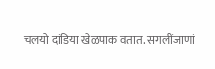चलयो दांडिया खेळपाक वतात. सगलींजाणां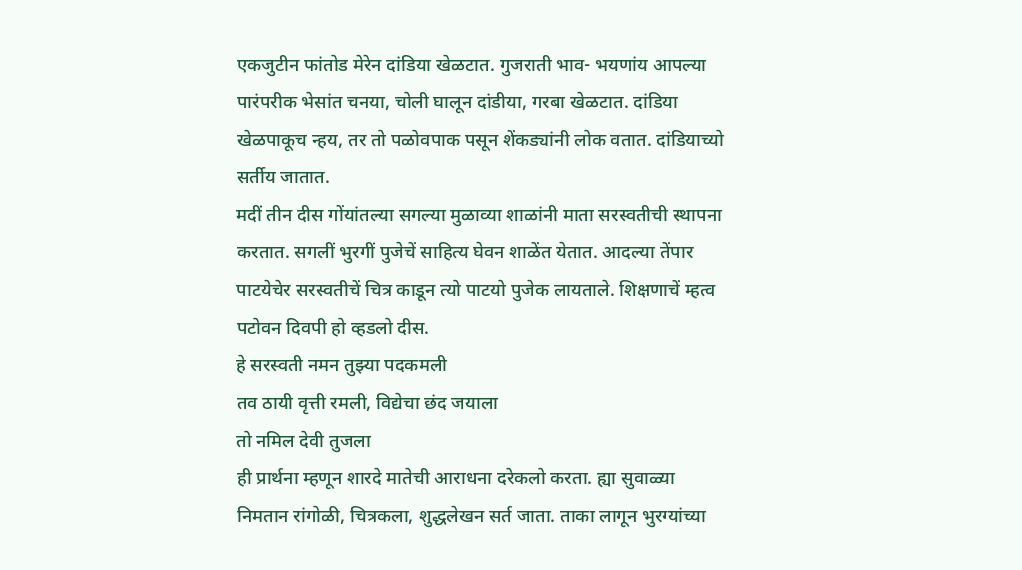एकजुटीन फांतोड मेरेन दांडिया खेळटात. गुजराती भाव- भयणांय आपल्या पारंपरीक भेसांत चनया, चोली घालून दांडीया, गरबा खेळटात. दांडिया खेळपाकूच न्हय, तर तो पळोवपाक पसून शेंकड्यांनी लोक वतात. दांडियाच्यो सर्तीय जातात.
मदीं तीन दीस गोंयांतल्या सगल्या मुळाव्या शाळांनी माता सरस्वतीची स्थापना करतात. सगलीं भुरगीं पुजेचें साहित्य घेवन शाळेंत येतात. आदल्या तेंपार पाटयेचेर सरस्वतीचें चित्र काडून त्यो पाटयो पुजेक लायताले. शिक्षणाचें म्हत्व पटोवन दिवपी हो व्हडलो दीस.
हे सरस्वती नमन तुझ्या पदकमली
तव ठायी वृत्ती रमली, विद्येचा छंद जयाला
तो नमिल देवी तुजला
ही प्रार्थना म्हणून शारदे मातेची आराधना दरेकलो करता. ह्या सुवाळ्या निमतान रांगोळी, चित्रकला, शुद्धलेखन सर्त जाता. ताका लागून भुरग्यांच्या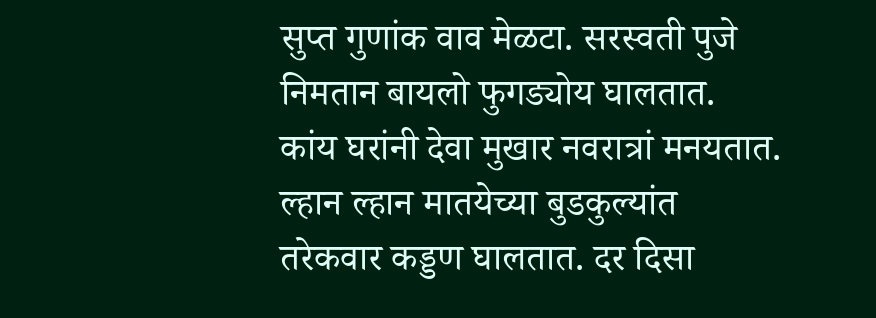सुप्त गुणांक वाव मेळटा. सरस्वती पुजे निमतान बायलो फुगड्योय घालतात.
कांय घरांनी देवा मुखार नवरात्रां मनयतात. ल्हान ल्हान मातयेच्या बुडकुल्यांत तरेकवार कड्डण घालतात. दर दिसा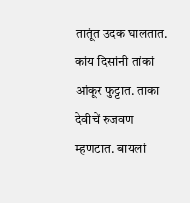तातूंत उदक घालतात. कांय दिसांनी तांकां आंकूर फुट्टात. ताका देवीचें रुजवण म्हणटात. बायलां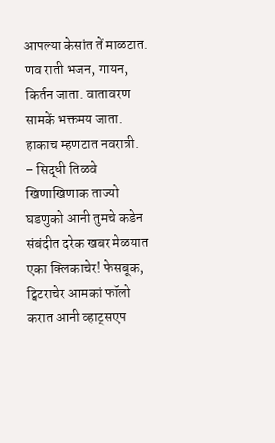आपल्या केसांत तें माळटात. णव राती भजन, गायन, किर्तन जाता. वातावरण सामकें भक्तमय जाता. हाकाच म्हणटात नवरात्री.
– सिद्धी तिळवे
खिणाखिणाक ताज्यो घडणुको आनी तुमचे कडेन संबंदीत दरेक खबर मेळयात एका क्लिकाचेर! फेसबूक, ट्विटराचेर आमकां फॉलो करात आनी व्हाट्सएप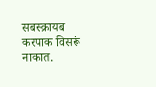सबस्क्रायब करपाक विसरूं नाकात.